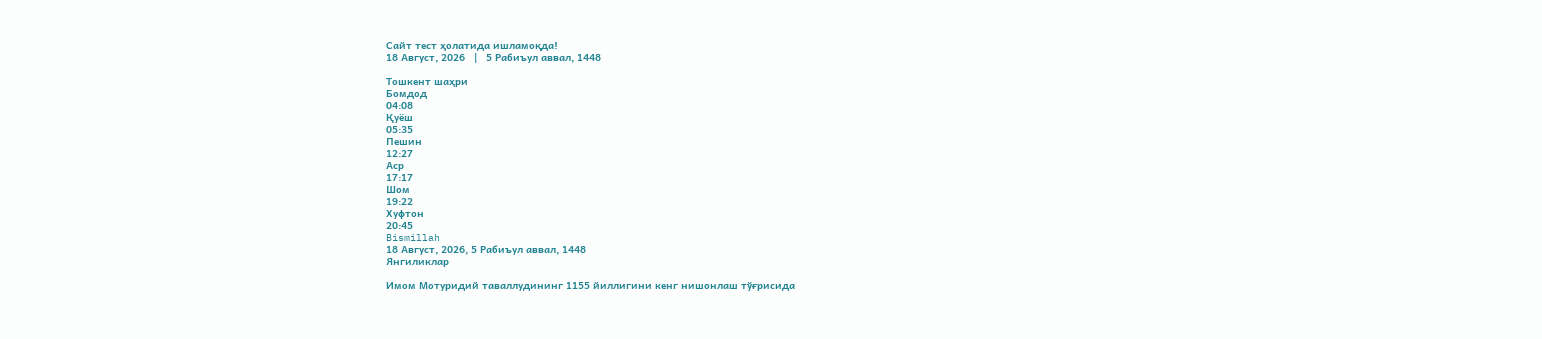Сайт тест ҳолатида ишламоқда!
18 Август, 2026   |   5 Рабиъул аввал, 1448

Тошкент шаҳри
Бомдод
04:08
Қуёш
05:35
Пешин
12:27
Аср
17:17
Шом
19:22
Хуфтон
20:45
Bismillah
18 Август, 2026, 5 Рабиъул аввал, 1448
Янгиликлар

Имом Мотуридий таваллудининг 1155 йиллигини кенг нишонлаш тўғрисида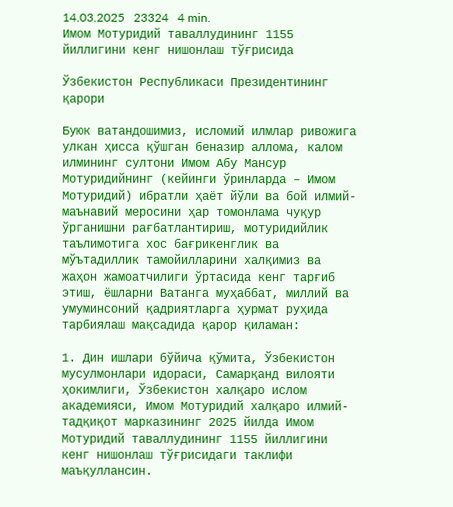14.03.2025   23324   4 min.
Имом Мотуридий таваллудининг 1155 йиллигини кенг нишонлаш тўғрисида

Ўзбекистон Республикаси Президентининг қарори

Буюк ватандошимиз, исломий илмлар ривожига улкан ҳисса қўшган беназир аллома, калом илмининг султони Имом Абу Мансур  Мотуридийнинг (кейинги ўринларда – Имом Мотуридий) ибратли ҳаёт йўли ва бой илмий-маънавий меросини ҳар томонлама чуқур ўрганишни рағбатлантириш, мотуридийлик таълимотига хос бағрикенглик ва мўътадиллик тамойилларини халқимиз ва жаҳон жамоатчилиги ўртасида кенг тарғиб этиш, ёшларни Ватанга муҳаббат, миллий ва умуминсоний қадриятларга ҳурмат руҳида тарбиялаш мақсадида қарор қиламан:

1. Дин ишлари бўйича қўмита, Ўзбекистон мусулмонлари идораси, Самарқанд вилояти ҳокимлиги, Ўзбекистон халқаро ислом академияси, Имом Мотуридий халқаро илмий-тадқиқот марказининг 2025 йилда Имом Мотуридий таваллудининг 1155 йиллигини кенг нишонлаш тўғрисидаги таклифи маъқуллансин.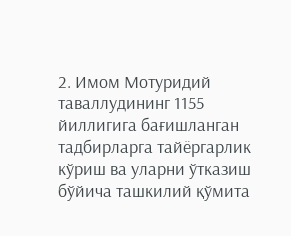2. Имом Мотуридий таваллудининг 1155 йиллигига бағишланган тадбирларга тайёргарлик кўриш ва уларни ўтказиш бўйича ташкилий қўмита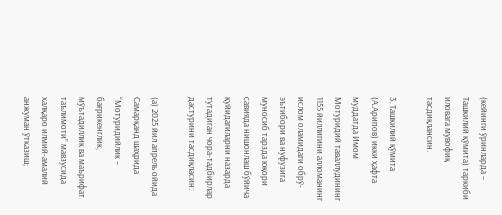(кейинги ўринларда – Ташкилий қўмита) таркиби иловага мувофиқ тасдиқлансин.

3. Ташкилий қўмита (А.Арипов) икки ҳафта муддатда Имом Мотуридий таваллудининг 1155 йиллигини алломанинг ислом оламидаги обрў-эътибори ва нуфузига муносиб тарзда юқори савияда нишонлаш бўйича қуйидагиларни назарда тутадиган чора-тадбирлар дастурини тасдиқласин:

(а) 2025 йил апрель ойида Самарқанд шаҳрида “Мотуридийлик – бағрикенглик, мўътадиллик ва маърифат таълимоти” мавзусида халқаро илмий-амалий анжуман ўтказиш;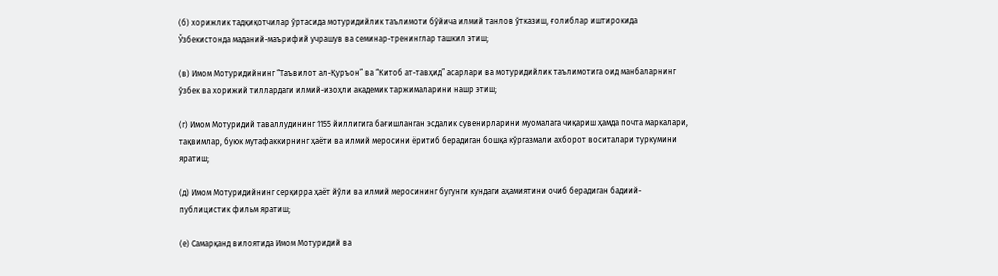(б) хорижлик тадқиқотчилар ўртасида мотуридийлик таълимоти бўйича илмий танлов ўтказиш, ғолиблар иштирокида Ўзбекистонда маданий-маърифий учрашув ва семинар-тренинглар ташкил этиш;

(в) Имом Мотуридийнинг “Таъвилот ал-Қуръон” ва “Китоб ат-тавҳид” асарлари ва мотуридийлик таълимотига оид манбаларнинг ўзбек ва хорижий тиллардаги илмий-изоҳли академик таржималарини нашр этиш;

(г) Имом Мотуридий таваллудининг 1155 йиллигига бағишланган эсдалик сувенирларини муомалага чиқариш ҳамда почта маркалари, тақвимлар, буюк мутафаккирнинг ҳаёти ва илмий меросини ёритиб берадиган бошқа кўргазмали ахборот воситалари туркумини яратиш;

(д) Имом Мотуридийнинг серқирра ҳаёт йўли ва илмий меросининг бугунги кундаги аҳамиятини очиб берадиган бадиий-публицистик фильм яратиш;

(е) Самарқанд вилоятида Имом Мотуридий ва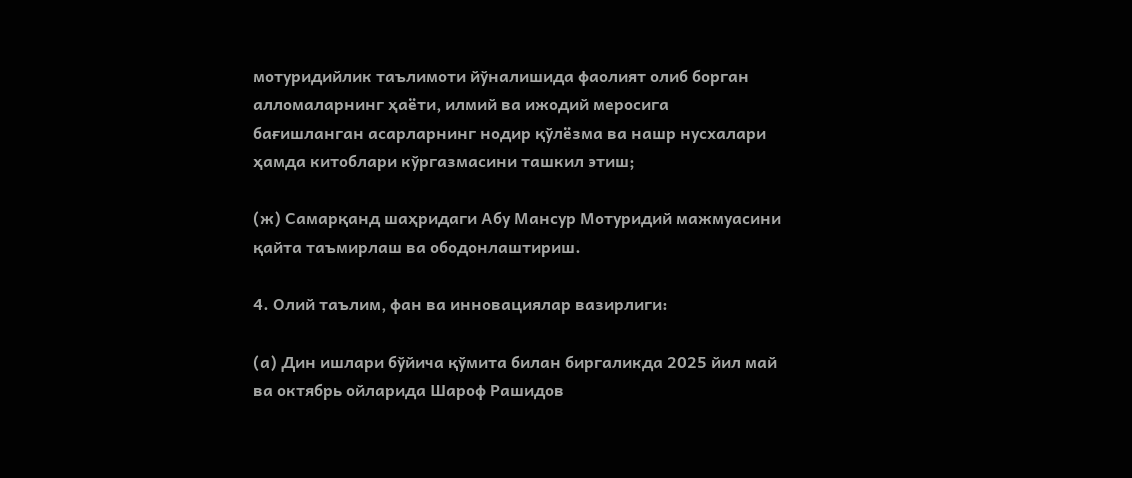мотуридийлик таълимоти йўналишида фаолият олиб борган алломаларнинг ҳаёти, илмий ва ижодий меросига бағишланган асарларнинг нодир қўлёзма ва нашр нусхалари ҳамда китоблари кўргазмасини ташкил этиш;

(ж) Самарқанд шаҳридаги Абу Мансур Мотуридий мажмуасини қайта таъмирлаш ва ободонлаштириш.

4. Олий таълим, фан ва инновациялар вазирлиги:

(а) Дин ишлари бўйича қўмита билан биргаликда 2025 йил май ва октябрь ойларида Шароф Рашидов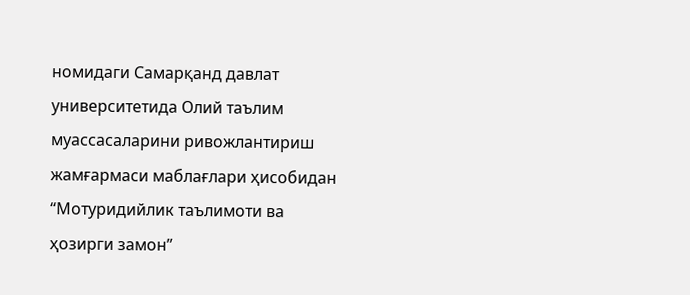номидаги Самарқанд давлат университетида Олий таълим муассасаларини ривожлантириш жамғармаси маблағлари ҳисобидан “Мотуридийлик таълимоти ва ҳозирги замон”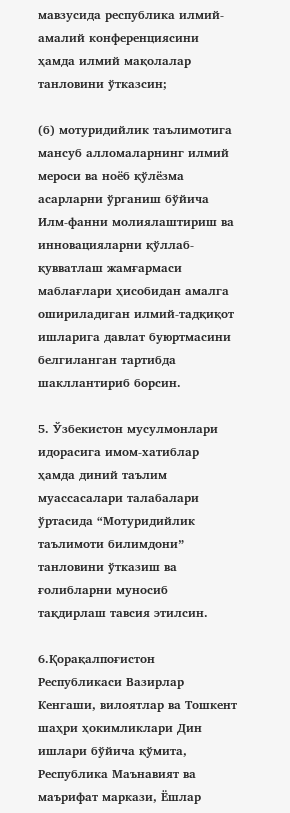мавзусида республика илмий-амалий конференциясини ҳамда илмий мақолалар танловини ўтказсин;

(б) мотуридийлик таълимотига мансуб алломаларнинг илмий мероси ва ноёб қўлёзма асарларни ўрганиш бўйича Илм-фанни молиялаштириш ва инновацияларни қўллаб-қувватлаш жамғармаси маблағлари ҳисобидан амалга ошириладиган илмий-тадқиқот ишларига давлат буюртмасини белгиланган тартибда шакллантириб борсин.

5. Ўзбекистон мусулмонлари идорасига имом-хатиблар ҳамда диний таълим муассасалари талабалари ўртасида “Мотуридийлик таълимоти билимдони” танловини ўтказиш ва ғолибларни муносиб тақдирлаш тавсия этилсин.

6.Қорақалпоғистон Республикаси Вазирлар Кенгаши, вилоятлар ва Тошкент шаҳри ҳокимликлари Дин ишлари бўйича қўмита, Республика Маънавият ва маърифат маркази, Ёшлар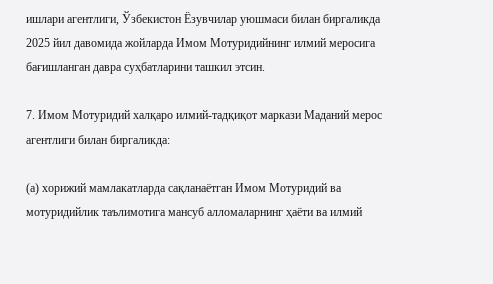ишлари агентлиги, Ўзбекистон Ёзувчилар уюшмаси билан биргаликда 2025 йил давомида жойларда Имом Мотуридийнинг илмий меросига бағишланган давра суҳбатларини ташкил этсин.

7. Имом Мотуридий халқаро илмий-тадқиқот маркази Маданий мерос агентлиги билан биргаликда:

(а) хорижий мамлакатларда сақланаётган Имом Мотуридий ва  мотуридийлик таълимотига мансуб алломаларнинг ҳаёти ва илмий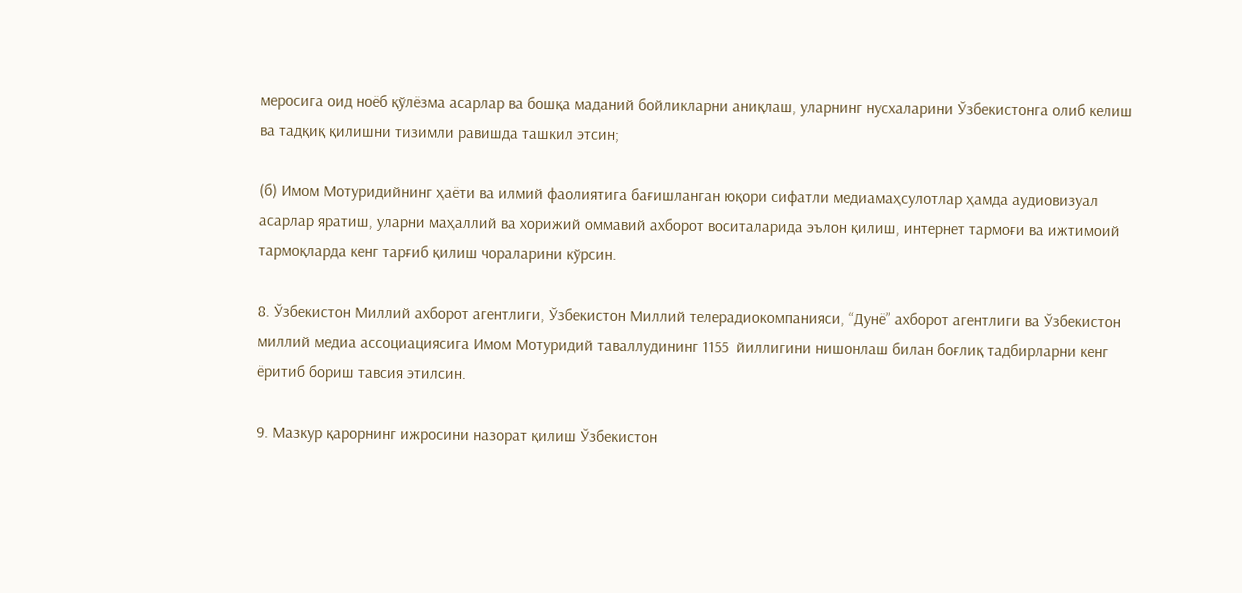меросига оид ноёб қўлёзма асарлар ва бошқа маданий бойликларни аниқлаш, уларнинг нусхаларини Ўзбекистонга олиб келиш ва тадқиқ қилишни тизимли равишда ташкил этсин;

(б) Имом Мотуридийнинг ҳаёти ва илмий фаолиятига бағишланган юқори сифатли медиамаҳсулотлар ҳамда аудиовизуал асарлар яратиш, уларни маҳаллий ва хорижий оммавий ахборот воситаларида эълон қилиш, интернет тармоғи ва ижтимоий тармоқларда кенг тарғиб қилиш чораларини кўрсин.

8. Ўзбекистон Миллий ахборот агентлиги, Ўзбекистон Миллий телерадиокомпанияси, “Дунё” ахборот агентлиги ва Ўзбекистон миллий медиа ассоциациясига Имом Мотуридий таваллудининг 1155  йиллигини нишонлаш билан боғлиқ тадбирларни кенг ёритиб бориш тавсия этилсин.

9. Мазкур қарорнинг ижросини назорат қилиш Ўзбекистон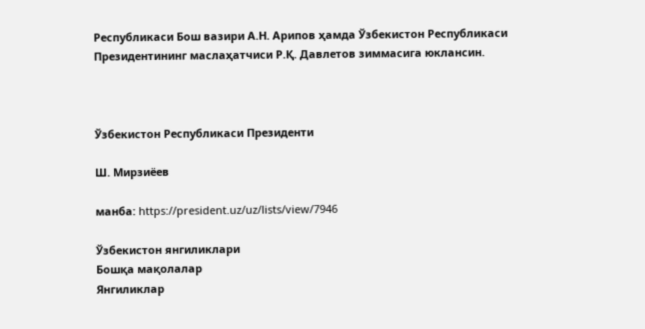Республикаси Бош вазири А.Н. Арипов ҳамда Ўзбекистон Республикаси Президентининг маслаҳатчиси Р.Қ. Давлетов зиммасига юклансин.



Ўзбекистон Республикаси Президенти

Ш. Мирзиёев

манба: https://president.uz/uz/lists/view/7946

Ўзбекистон янгиликлари
Бошқа мақолалар
Янгиликлар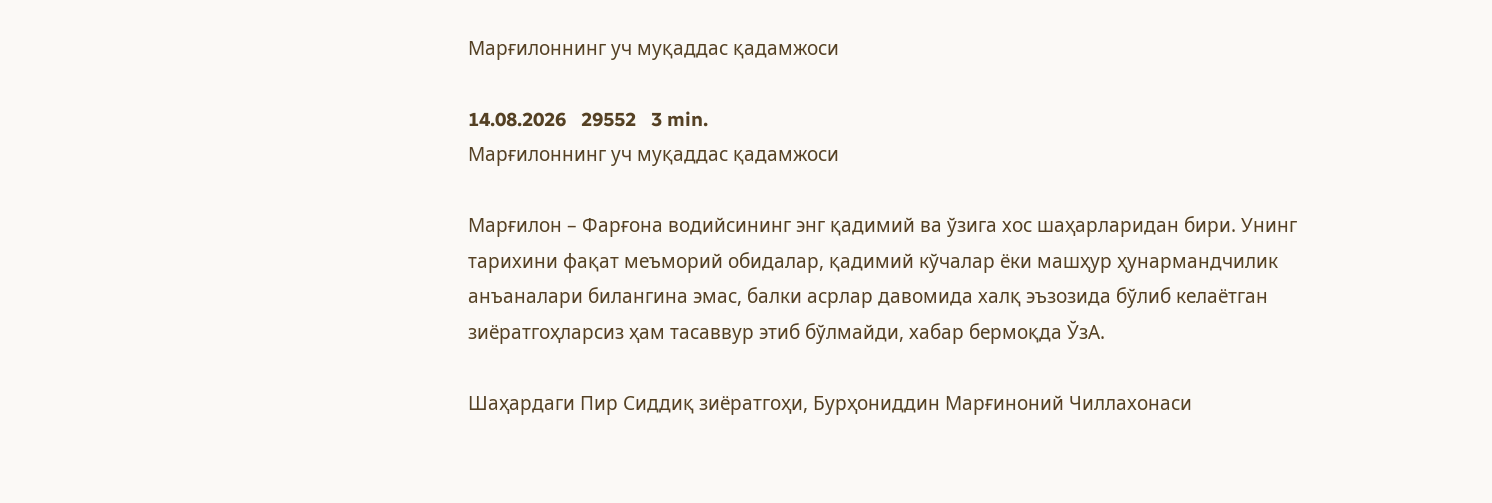Марғилоннинг уч муқаддас қадамжоси

14.08.2026   29552   3 min.
Марғилоннинг уч муқаддас қадамжоси

Марғилон – Фарғона водийсининг энг қадимий ва ўзига хос шаҳарларидан бири. Унинг тарихини фақат меъморий обидалар, қадимий кўчалар ёки машҳур ҳунармандчилик анъаналари билангина эмас, балки асрлар давомида халқ эъзозида бўлиб келаётган зиёратгоҳларсиз ҳам тасаввур этиб бўлмайди, хабар бермоқда ЎзА.

Шаҳардаги Пир Сиддиқ зиёратгоҳи, Бурҳониддин Марғиноний Чиллахонаси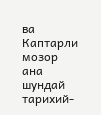ва Каптарли мозор ана шундай тарихий-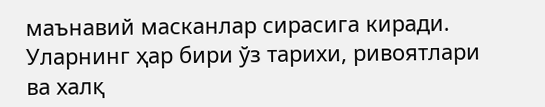маънавий масканлар сирасига киради. Уларнинг ҳар бири ўз тарихи, ривоятлари ва халқ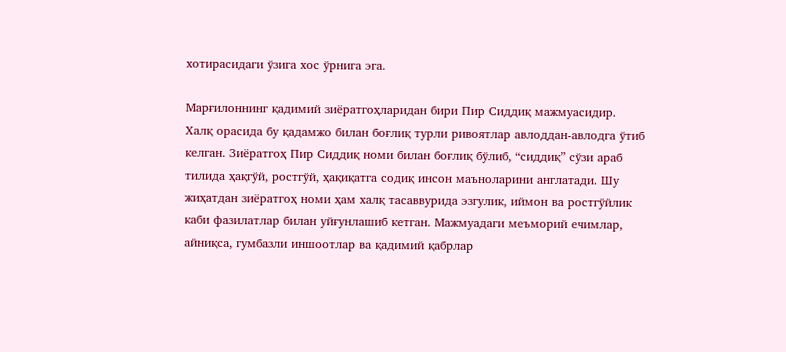хотирасидаги ўзига хос ўрнига эга.

Марғилоннинг қадимий зиёратгоҳларидан бири Пир Сиддиқ мажмуасидир. Халқ орасида бу қадамжо билан боғлиқ турли ривоятлар авлоддан-авлодга ўтиб келган. Зиёратгоҳ Пир Сиддиқ номи билан боғлиқ бўлиб, “сиддиқ” сўзи араб тилида ҳақгўй, ростгўй, ҳақиқатга содиқ инсон маъноларини англатади. Шу жиҳатдан зиёратгоҳ номи ҳам халқ тасаввурида эзгулик, иймон ва ростгўйлик каби фазилатлар билан уйғунлашиб кетган. Мажмуадаги меъморий ечимлар, айниқса, гумбазли иншоотлар ва қадимий қабрлар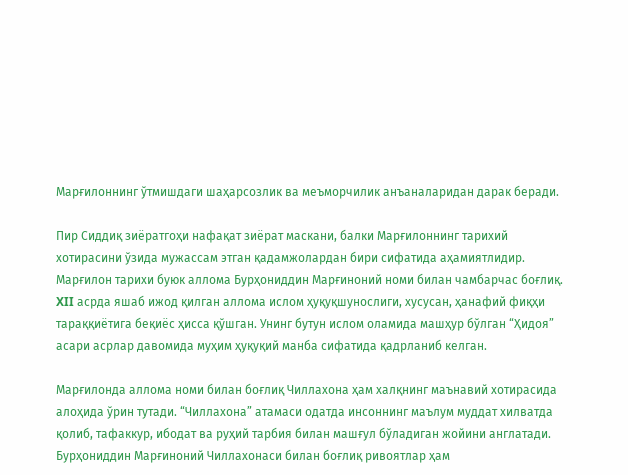Марғилоннинг ўтмишдаги шаҳарсозлик ва меъморчилик анъаналаридан дарак беради.

Пир Сиддиқ зиёратгоҳи нафақат зиёрат маскани, балки Марғилоннинг тарихий хотирасини ўзида мужассам этган қадамжолардан бири сифатида аҳамиятлидир. Марғилон тарихи буюк аллома Бурҳониддин Марғиноний номи билан чамбарчас боғлиқ. XII асрда яшаб ижод қилган аллома ислом ҳуқуқшунослиги, хусусан, ҳанафий фиқҳи тараққиётига беқиёс ҳисса қўшган. Унинг бутун ислом оламида машҳур бўлган “Ҳидоя” асари асрлар давомида муҳим ҳуқуқий манба сифатида қадрланиб келган.

Марғилонда аллома номи билан боғлиқ Чиллахона ҳам халқнинг маънавий хотирасида алоҳида ўрин тутади. “Чиллахона” атамаси одатда инсоннинг маълум муддат хилватда қолиб, тафаккур, ибодат ва руҳий тарбия билан машғул бўладиган жойини англатади. Бурҳониддин Марғиноний Чиллахонаси билан боғлиқ ривоятлар ҳам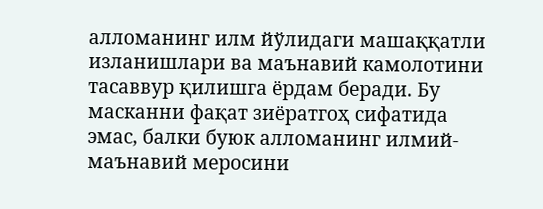алломанинг илм йўлидаги машаққатли изланишлари ва маънавий камолотини тасаввур қилишга ёрдам беради. Бу масканни фақат зиёратгоҳ сифатида эмас, балки буюк алломанинг илмий-маънавий меросини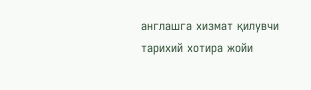англашга хизмат қилувчи тарихий хотира жойи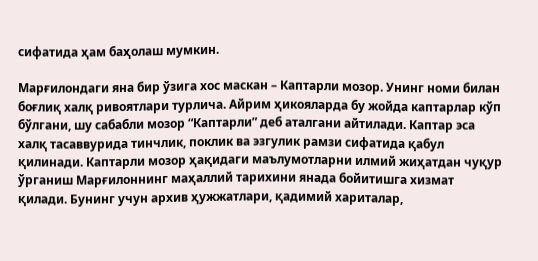сифатида ҳам баҳолаш мумкин.

Марғилондаги яна бир ўзига хос маскан – Каптарли мозор. Унинг номи билан боғлиқ халқ ривоятлари турлича. Айрим ҳикояларда бу жойда каптарлар кўп бўлгани, шу сабабли мозор “Каптарли” деб аталгани айтилади. Каптар эса халқ тасаввурида тинчлик, поклик ва эзгулик рамзи сифатида қабул қилинади. Каптарли мозор ҳақидаги маълумотларни илмий жиҳатдан чуқур ўрганиш Марғилоннинг маҳаллий тарихини янада бойитишга хизмат қилади. Бунинг учун архив ҳужжатлари, қадимий хариталар,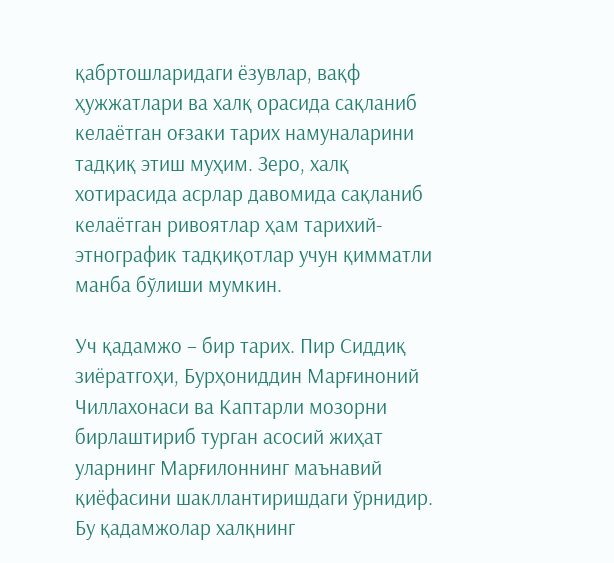қабртошларидаги ёзувлар, вақф ҳужжатлари ва халқ орасида сақланиб келаётган оғзаки тарих намуналарини тадқиқ этиш муҳим. Зеро, халқ хотирасида асрлар давомида сақланиб келаётган ривоятлар ҳам тарихий-этнографик тадқиқотлар учун қимматли манба бўлиши мумкин.

Уч қадамжо – бир тарих. Пир Сиддиқ зиёратгоҳи, Бурҳониддин Марғиноний Чиллахонаси ва Каптарли мозорни бирлаштириб турган асосий жиҳат уларнинг Марғилоннинг маънавий қиёфасини шакллантиришдаги ўрнидир. Бу қадамжолар халқнинг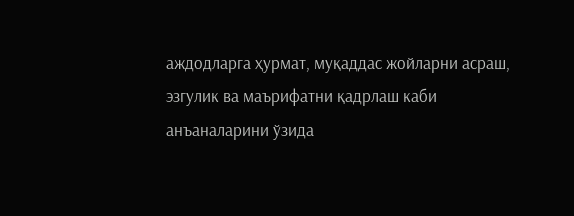аждодларга ҳурмат, муқаддас жойларни асраш, эзгулик ва маърифатни қадрлаш каби анъаналарини ўзида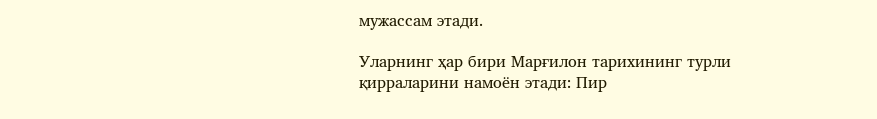мужассам этади.

Уларнинг ҳар бири Марғилон тарихининг турли қирраларини намоён этади: Пир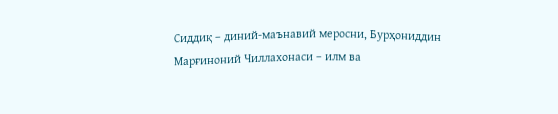Сиддиқ – диний-маънавий меросни, Бурҳониддин Марғиноний Чиллахонаси – илм ва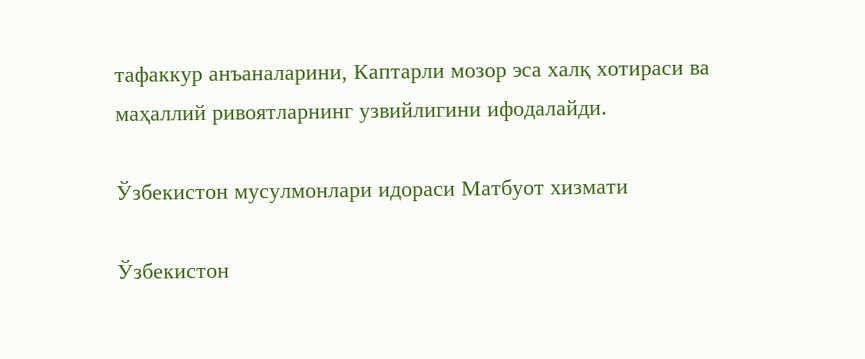тафаккур анъаналарини, Каптарли мозор эса халқ хотираси ва маҳаллий ривоятларнинг узвийлигини ифодалайди.

Ўзбекистон мусулмонлари идораси Матбуот хизмати

Ўзбекистон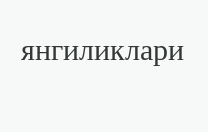янгиликлари